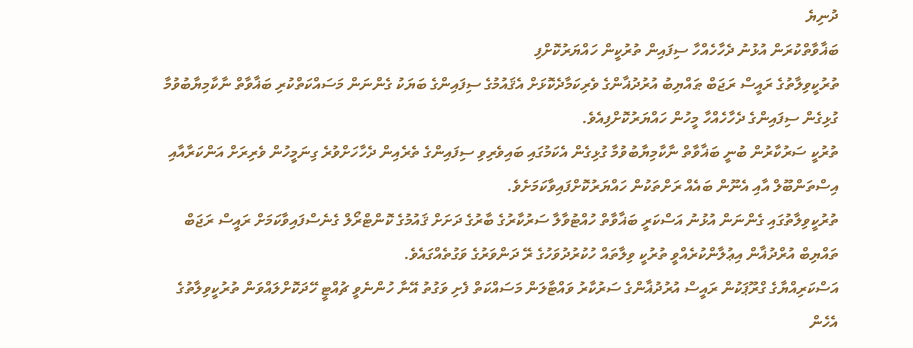ދުނިޔެ
ބަޣާވާތްކުރަން އުޅުނު ދެހާހެއްހާ ސިފައިން ތުރުކީން ހައްޔަރުކޮށްފި
ތުރުކީވިލާތުގެ ރައީސް ރަޖަބް ޠައްޔިބު އުރުދުޣާންގެ ވެރިކަމާދެކޮޅަށް އެޤައުމުގެ ސިފައިންގެ ބަޔަކު ގެންނަން މަސައްކަތްކުރި ބަޣާވާތް ނާކާމިޔާބުވުމާ ގުޅިގެން ސިފައިންގެ ދެހާހެއްހާ މީހުން ހައްޔަރުކޮށްފިއެވެ.
ތުރުކީ ސަރުކާރުން ބުނީ ބަޣާވާތް ނާކާމިޔާބުވުމާ ގުޅިގެން އެކަމުގައި ބައިވެރިވި ސިފައިންގެ ތެރެއިން ދެހާހަށްވުރެ ގިނަމީހުން ވެރިރަށް އަންކަރާއާއި އިސްތަންބޫލް އާއި އެނޫން ބައެއް ރަށްތަކުން ހައްޔަރުކޮށްފައިވާކަމަށެވެ.
ތުރުކީވިލާތުގައި ގެންނަން އުޅުނު އަސްކަރީ ބަޣާވާތް ހުއްޓުވާލާ ސަރުކާރުގެ ބާރުގެ ދަށަށް ޤައުމުގެ ކޮންޓްރޯލް ގެނެސްފައިވާކަމަށް ރައީސް ރަޖަބް ތައްޔިބް އުރްދުޣާން އިޢުލާންކުރެއްވީ ތުރުކީ ވިލާތައް ހުކުރުދުވަހުގެ ރޭ ދަންވަރުގެ ވަގުތެއްގައެވެ.
އަސްކަރިއްޔާގެ ގްރޫޕަކުން ރައީސް އުރުދުޣާންގެ ސަރުކާރު ވައްޓާލަން މަސައްކަތް ފެށި ވަގުތު އޭނާ ހުންނެވީ ޗުއްޓީ ހޭދަކޮށްލައްވަން ތުރުކީވިލާތުގެ އެހެން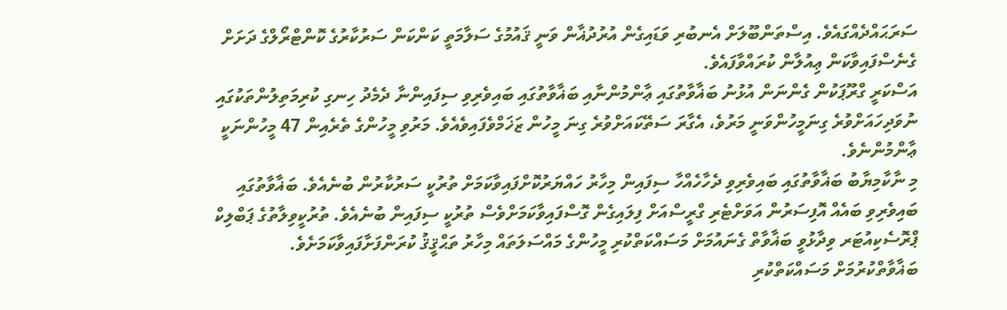ސަރަޙައްދެއްގައެވެ. އިސްތަންބޫލަށް އެނބުރި ވަޑައިގެން އުރުދުޣާން ވަނީ ޤައުމުގެ ސަލާމަތީ ކަންކަން ސަރުކާރުގެ ކޮންޓްރޯލްގެ ދަށަށް ގެނެސްފައިވާކަން ޢިއުލާން ކުރައްވާފައެވެ.
އަސްކަރީ ގްރޫޕަކުން ގެންނަން އުޅުނު ބަޣާވާތުގައި ޢާންމުންނާއި ބަޣާވާތުގައި ބައިވެރިވި ސިފައިންނާ ދެމެދު ހިނގި ކުރިމަތިލުންތަކުގައި ނުވަދިހައަށްވުރެ ގިނަމީހުންވަނީ މަރުވެ، އެގާރަ ސަތޭކައަށްވުރެ ގިނަ މީހުން ޒަޚަމްވެފައިވެއެވެ. މަރުވި މީހުންގެ ތެރެއިން 47 މީހުންނަކީ ޢާންމުންނެވެ.
މި ނާކާމިޔާބު ބަޣާވާތުގައި ބައިވެރިވި ދެހާހެއްހާ ސިފައިން މިހާރު ހައްޔަރުކޮށްފައިވާކަމަށް ތުރުކީ ސަރުކާރުން ބުނެއެވެ. ބަޣާވާތުގައި ބައިވެރިވި ބައެއް އޮފިސަރުން އަވަށްޓެރި ގްރީސްއަށް ފިލައިގެން ގޮސްފައިވާކަމަށްވެސް ތުރުކީ ސިފައިން ބުނެއެވެ. ތުރުކީވިލާތުގެ ޕަބްލިކް ޕްރޮސެކިއުޓަރ ވިދާޅުވީ ބަޣާވާތް ގެނައުމަށް މަސައްކަތްކުރި މީހުންގެ މައްސަލަތައް މިހާރު ތަޙްޤީޤު ކުރަންފަށާފައިވާކަމަށެވެ.
ބަޣާވާތްކުރުމަށް މަސައްކަތްކުރި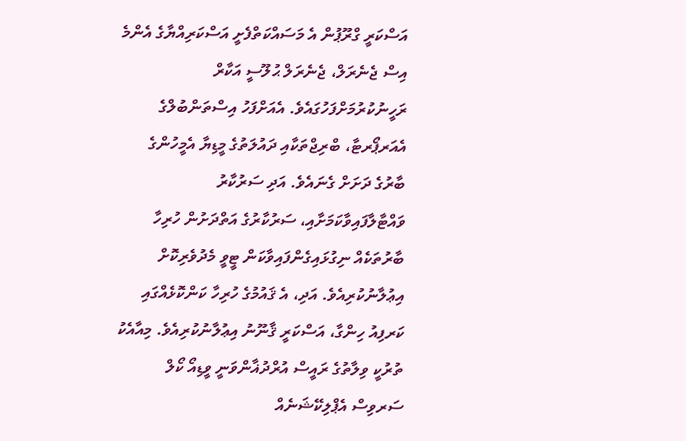އަސްކަރީ ގްރޫޕުން އެ މަސައްކަތްފެށީ އަސްކަރިއްޔާގެ އެންމެ އިސް ޖެނެރަލް، ޖެނެރަލް ޙުލޫސީ އަކާރް ރަހީނުކުރުމަށްފަހުގައެވެ. އެއަށްފަހު އިސްތަންބުލްގެ އެއަރޕޯރޓާ، ބްރިޖްތަކާއި ދައުލަތުގެ މީޑިޔާ އެމީހުންގެ ބާރުގެ ދަށަށް ގެނައެވެ. އަދި ސަރުކާރު ވައްޓާލާފައިވާކަމަށާއި، ސަރުކާރުގެ އަތްދަށުން ހުރިހާ ބާރުތަކެއް ނިގުޅައިގެންފައިވާކަން ޓީވީ މެދުވެރިކޮށް އިޢުލާނުކުރިއެވެ. އަދި، އެ ޤައުމުގެ ހުރިހާ ކަންކޮޅެއްގައި ކަރފިއު ހިންގާ، އަސްކަރީ ޤާނޫނު އިޢުލާނުކުރިއެވެ. މިއާއެކު ތުރުކީ ވިލާތުގެ ރައީސް އުރްދުޣާންވަނީ ވީޑިއޯ ކޯލް ސަރވިސް އެޕްލިކޭޝަނެއް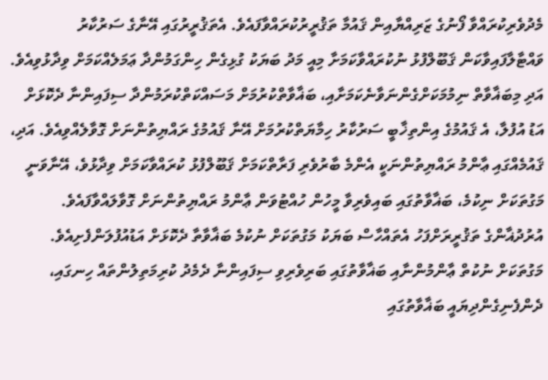މެދުވެރިކުރައްވާ ފޯނުގެ ޒަރިއްޔާއިން ޤައުމާ ތަޤުރީރުކުރައްވާފައެވެ. އެތަޤުރީރުގައި އޭނާގެ ސަރުކާރު ވައްޓާލާފައިވާކަން ޤަބޫލްފުޅު ނުކުރައްވާކަމަށާ މިއީ މަދު ބަޔަކު ގުޅިގެން ހިންގަމުންދާ ޢަމަލެއްކަމަށް ވިދާޅުވިއެވެ. އަދި މިބަޣާވާތް ނިމުމަކަށްގެންނަވާނެކަމަށާއި، ބަޣާވާތްކުރުމަށް މަސައްކަތްކުރަމުންދާ ސިފައިންނާ ދެކޮޅަށް އަޑު އުފުލާ، އެ ޤައުމުގެ އިންތިޚާބީ ސަރުކާރު ހިމާޔަތްކުރުމަށް އޭނާ ޤައުމުގެ ރައްޔިތުންނަށް ގޮވާލެއްވިއެވެ. އަދި، ޤައުމެއްގައި ޢާންމު ރައްޔިތުންނަކީ އެންމެ ބާރުވެރި ފަރާތްކަމަށް ޤަބޫލްފުޅު ކުރައްވާކަމަށް ވިދާޅުވެ، އޭނާވަނީ މަގުތަކަށް ނިކުމެ، ބަޣާވާތުގައި ބައިވެރިވާ މީހުން ހުއްޓުވަން ޢާންމު ރައްޔިތުންނަށް ގޮވާލައްވާފައެވެ.
އުރުދުޣާންގެ ތަޤުރީރަށްފަހު އެތައްހާސް ބަޔަކު މަގުތަކަށް ނުކުމެ ބަޣާވާތާ ދެކޮޅަށް އަޑުއުފުލަންފެށިއެވެ. މަގުތަކަށް ނުކުތް ޢާންމުންނާއި ބަޣާވާތުގައި ބަރިވެރިވި ސިފައިންނާ ދެމެދު ކުރިމަތިލުންތައް ހިނގައި، ދެންފެނިގެންދިޔައީ ބަޣާވާތުގައި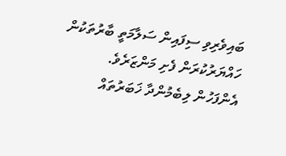ބައިވެރިވި ސިފައިން ސަލާމަތީ ބާރުތަކުން ހައްޔަރުކުރަން ފެށި މަންޒަރެވެ.
އެންފަހުން ލިބެމުންދާ ޚަބަރުތައް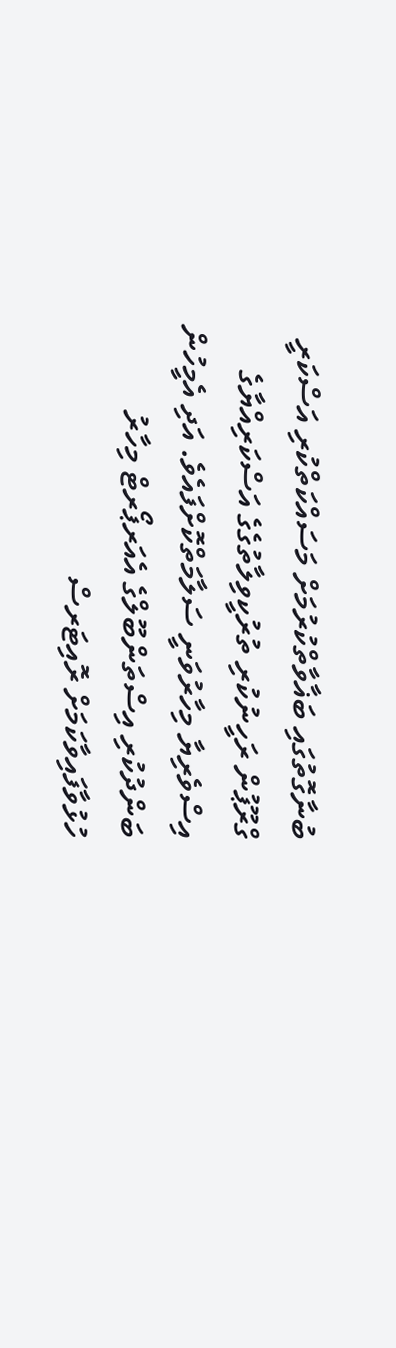ބުނާގޮތުގައި ބަޣާވާތްކުރުމަށް މަސައްކަތްކުރި އަސްކަރީ ގްރޫޕުން ރަހީނުކުރި ތުރުކީވިލާތުގެގެ އަސްކަރިއްޔާގެ އިސްވެރިޔާ މިހާރުވަނީ ސަލާމަތްކޮށްފައެވެ. އަދި އެމީހުން ބަންދުކުރި އިސްތަންބޫލްގެ އެއަރޕޯރޓް މިހާރު ހުޅުވާފައިވާކަމަށް ރޮއިޓަރސް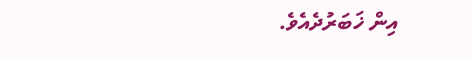އިން ޚަބަރުދެއެވެ.